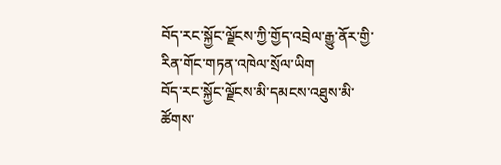བོད་རང་སྐྱོང་ལྗོངས་ཀྱི་གྱོད་འབྲེལ་རྒྱུ་ནོར་གྱི་རིན་གོང་གཏན་འཁེལ་སྲོལ་ཡིག
བོད་རང་སྐྱོང་ལྗོངས་མི་དམངས་འཐུས་མི་ཚོགས་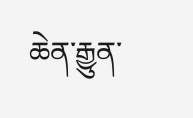ཆེན་རྒྱུན་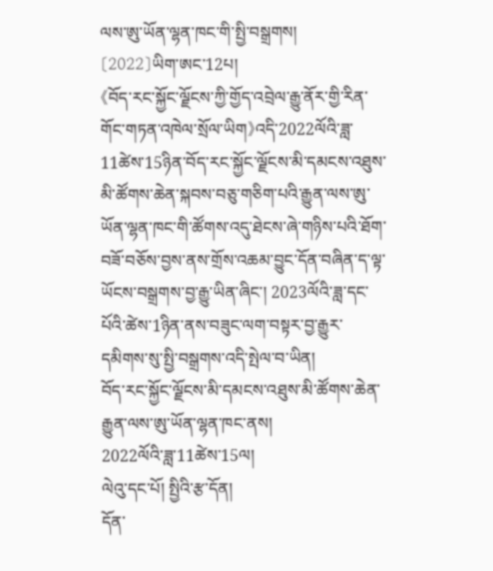ལས་ཨུ་ཡོན་ལྷན་ཁང་གི་སྤྱི་བསྒྲགས།
〔2022〕ཡིག་ཨང་12པ།
《བོད་རང་སྐྱོང་ལྗོངས་ཀྱི་གྱོད་འབྲེལ་རྒྱུ་ནོར་གྱི་རིན་གོང་གཏན་འཁེལ་སྲོལ་ཡིག》འདི་2022ལོའི་ཟླ་11ཚེས་15ཉིན་བོད་རང་སྐྱོང་ལྗོངས་མི་དམངས་འཐུས་མི་ཚོགས་ཆེན་སྐབས་བཅུ་གཅིག་པའི་རྒྱུན་ལས་ཨུ་ཡོན་ལྷན་ཁང་གི་ཚོགས་འདུ་ཐེངས་ཞེ་གཉིས་པའི་ཐོག་བཟོ་བཅོས་བྱས་ནས་གྲོས་འཆམ་བྱུང་དོན་བཞིན་ད་ལྟ་ཡོངས་བསྒྲགས་བྱ་རྒྱུ་ཡིན་ཞིང་། 2023ལོའི་ཟླ་དང་པོའི་ཚེས་1ཉིན་ནས་བཟུང་ལག་བསྟར་བྱ་རྒྱུར་དམིགས་སུ་སྤྱི་བསྒྲགས་འདི་སྤེལ་བ་ཡིན།
བོད་རང་སྐྱོང་ལྗོངས་མི་དམངས་འཐུས་མི་ཚོགས་ཆེན་རྒྱུན་ལས་ཨུ་ཡོན་ལྷན་ཁང་ནས།
2022ལོའི་ཟླ་11ཚེས་15ལ།
ལེའུ་དང་པོ། སྤྱིའི་རྩ་དོན།
དོན་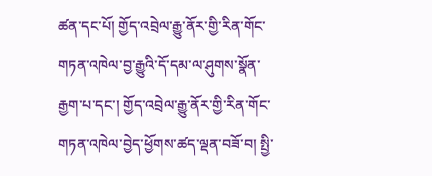ཚན་དང་པོ། གྱོད་འབྲེལ་རྒྱུ་ནོར་གྱི་རིན་གོང་གཏན་འཁེལ་བྱ་རྒྱུའི་དོ་དམ་ལ་ཤུགས་སྣོན་རྒྱག་པ་དང་། གྱོད་འབྲེལ་རྒྱུ་ནོར་གྱི་རིན་གོང་གཏན་འཁེལ་བྱེད་ཕྱོགས་ཚད་ལྡན་བཟོ་བ། སྤྱི་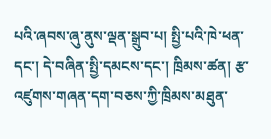པའི་ཞབས་ཞུ་ནུས་ལྡན་སྒྲུབ་པ། སྤྱི་པའི་ཁེ་ཕན་དང་། དེ་བཞིན་སྤྱི་དམངས་དང་། ཁྲིམས་ཚན། རྩ་འཛུགས་གཞན་དག་བཅས་ཀྱི་ཁྲིམས་མཐུན་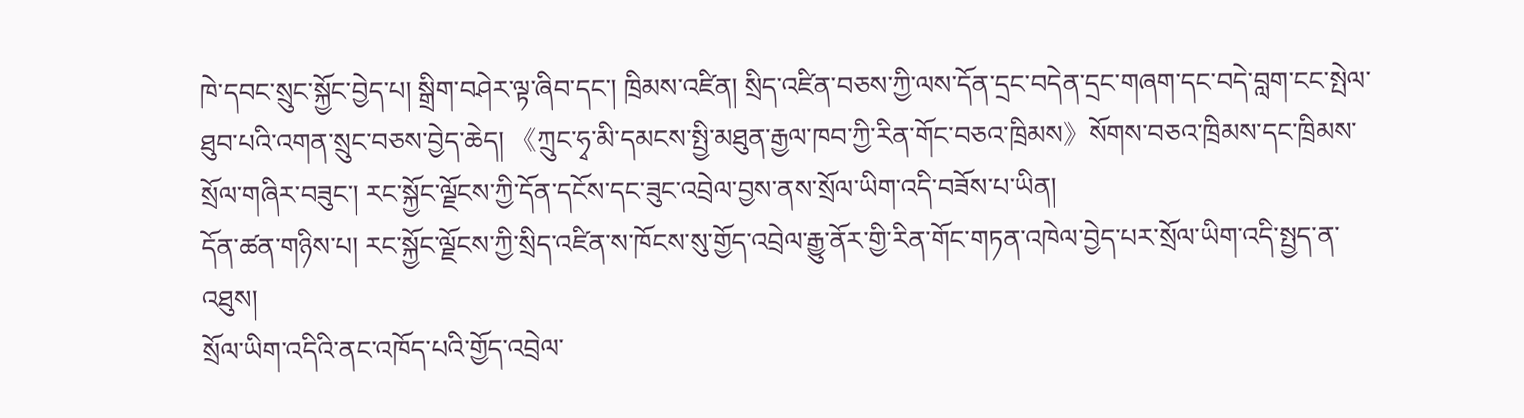ཁེ་དབང་སྲུང་སྐྱོང་བྱེད་པ། སྒྲིག་བཤེར་ལྟ་ཞིབ་དང་། ཁྲིམས་འཛིན། སྲིད་འཛིན་བཅས་ཀྱི་ལས་དོན་དྲང་བདེན་དྲང་གཞག་དང་བདེ་བླག་ངང་སྤེལ་ཐུབ་པའི་འགན་སྲུང་བཅས་བྱེད་ཆེད། 《ཀྲུང་ཧྭ་མི་དམངས་སྤྱི་མཐུན་རྒྱལ་ཁབ་ཀྱི་རིན་གོང་བཅའ་ཁྲིམས》སོགས་བཅའ་ཁྲིམས་དང་ཁྲིམས་སྲོལ་གཞིར་བཟུང་། རང་སྐྱོང་ལྗོངས་ཀྱི་དོན་དངོས་དང་ཟུང་འབྲེལ་བྱས་ནས་སྲོལ་ཡིག་འདི་བཟོས་པ་ཡིན།
དོན་ཚན་གཉིས་པ། རང་སྐྱོང་ལྗོངས་ཀྱི་སྲིད་འཛིན་ས་ཁོངས་སུ་གྱོད་འབྲེལ་རྒྱུ་ནོར་གྱི་རིན་གོང་གཏན་འཁེལ་བྱེད་པར་སྲོལ་ཡིག་འདི་སྤྱད་ན་འཐུས།
སྲོལ་ཡིག་འདིའི་ནང་འཁོད་པའི་གྱོད་འབྲེལ་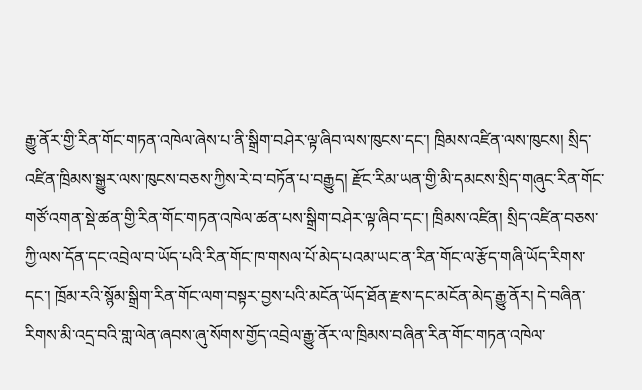རྒྱུ་ནོར་གྱི་རིན་གོང་གཏན་འཁེལ་ཞེས་པ་ནི་སྒྲིག་བཤེར་ལྟ་ཞིབ་ལས་ཁུངས་དང་། ཁྲིམས་འཛིན་ལས་ཁུངས། སྲིད་འཛིན་ཁྲིམས་སྒྱུར་ལས་ཁུངས་བཅས་ཀྱིས་རེ་བ་བཏོན་པ་བརྒྱུད། རྫོང་རིམ་ཡན་གྱི་མི་དམངས་སྲིད་གཞུང་རིན་གོང་གཙོ་འགན་སྡེ་ཚན་གྱི་རིན་གོང་གཏན་འཁེལ་ཚན་པས་སྒྲིག་བཤེར་ལྟ་ཞིབ་དང་། ཁྲིམས་འཛིན། སྲིད་འཛིན་བཅས་ཀྱི་ལས་དོན་དང་འབྲེལ་བ་ཡོད་པའི་རིན་གོང་ཁ་གསལ་པོ་མེད་པའམ་ཡང་ན་རིན་གོང་ལ་རྩོད་གཞི་ཡོད་རིགས་དང་། ཁྲོམ་རའི་སྙོམ་སྒྲིག་རིན་གོང་ལག་བསྟར་བྱས་པའི་མངོན་ཡོད་ཐོན་རྫས་དང་མངོན་མེད་རྒྱུ་ནོར། དེ་བཞིན་རིགས་མི་འདྲ་བའི་གླ་ལེན་ཞབས་ཞུ་སོགས་གྱོད་འབྲེལ་རྒྱུ་ནོར་ལ་ཁྲིམས་བཞིན་རིན་གོང་གཏན་འཁེལ་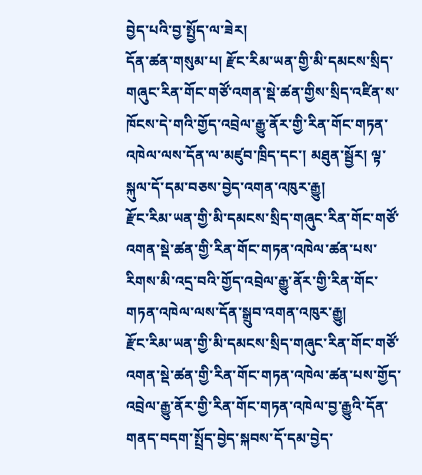བྱེད་པའི་བྱ་སྤྱོད་ལ་ཟེར།
དོན་ཚན་གསུམ་པ། རྫོང་རིམ་ཡན་གྱི་མི་དམངས་སྲིད་གཞུང་རིན་གོང་གཙོ་འགན་སྡེ་ཚན་གྱིས་སྲིད་འཛིན་ས་ཁོངས་དེ་གའི་གྱོད་འབྲེལ་རྒྱུ་ནོར་གྱི་རིན་གོང་གཏན་འཁེལ་ལས་དོན་ལ་མཛུབ་ཁྲིད་དང་། མཐུན་སྦྱོར། ལྟ་སྐུལ་དོ་དམ་བཅས་བྱེད་འགན་འཁུར་རྒྱུ།
རྫོང་རིམ་ཡན་གྱི་མི་དམངས་སྲིད་གཞུང་རིན་གོང་གཙོ་འགན་སྡེ་ཚན་གྱི་རིན་གོང་གཏན་འཁེལ་ཚན་པས་རིགས་མི་འདྲ་བའི་གྱོད་འབྲེལ་རྒྱུ་ནོར་གྱི་རིན་གོང་གཏན་འཁེལ་ལས་དོན་སྒྲུབ་འགན་འཁུར་རྒྱུ།
རྫོང་རིམ་ཡན་གྱི་མི་དམངས་སྲིད་གཞུང་རིན་གོང་གཙོ་འགན་སྡེ་ཚན་གྱི་རིན་གོང་གཏན་འཁེལ་ཚན་པས་གྱོད་འབྲེལ་རྒྱུ་ནོར་གྱི་རིན་གོང་གཏན་འཁེལ་བྱ་རྒྱུའི་དོན་གནད་བདག་སྤྲོད་བྱེད་སྐབས་དོ་དམ་བྱེད་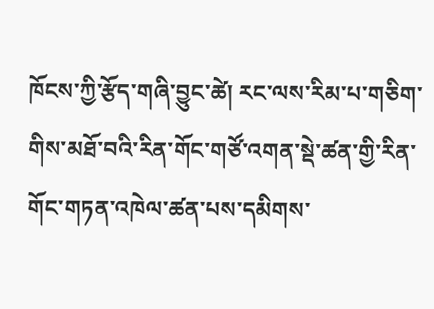ཁོངས་ཀྱི་རྩོད་གཞི་བྱུང་ཚེ། རང་ལས་རིམ་པ་གཅིག་གིས་མཐོ་བའི་རིན་གོང་གཙོ་འགན་སྡེ་ཚན་གྱི་རིན་གོང་གཏན་འཁེལ་ཚན་པས་དམིགས་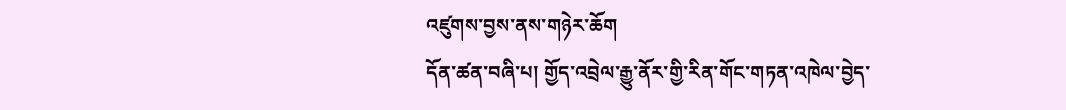འཛུགས་བྱས་ནས་གཉེར་ཆོག
དོན་ཚན་བཞི་པ། གྱོད་འབྲེལ་རྒྱུ་ནོར་གྱི་རིན་གོང་གཏན་འཁེལ་བྱེད་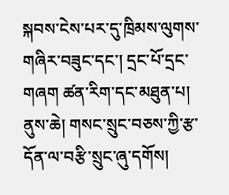སྐབས་ངེས་པར་དུ་ཁྲིམས་ལུགས་གཞིར་བཟུང་དང་། དྲང་པོ་དྲང་གཞག ཚན་རིག་དང་མཐུན་པ། ནུས་ཆེ། གསང་སྲུང་བཅས་ཀྱི་རྩ་དོན་ལ་བརྩི་སྲུང་ཞུ་དགོས།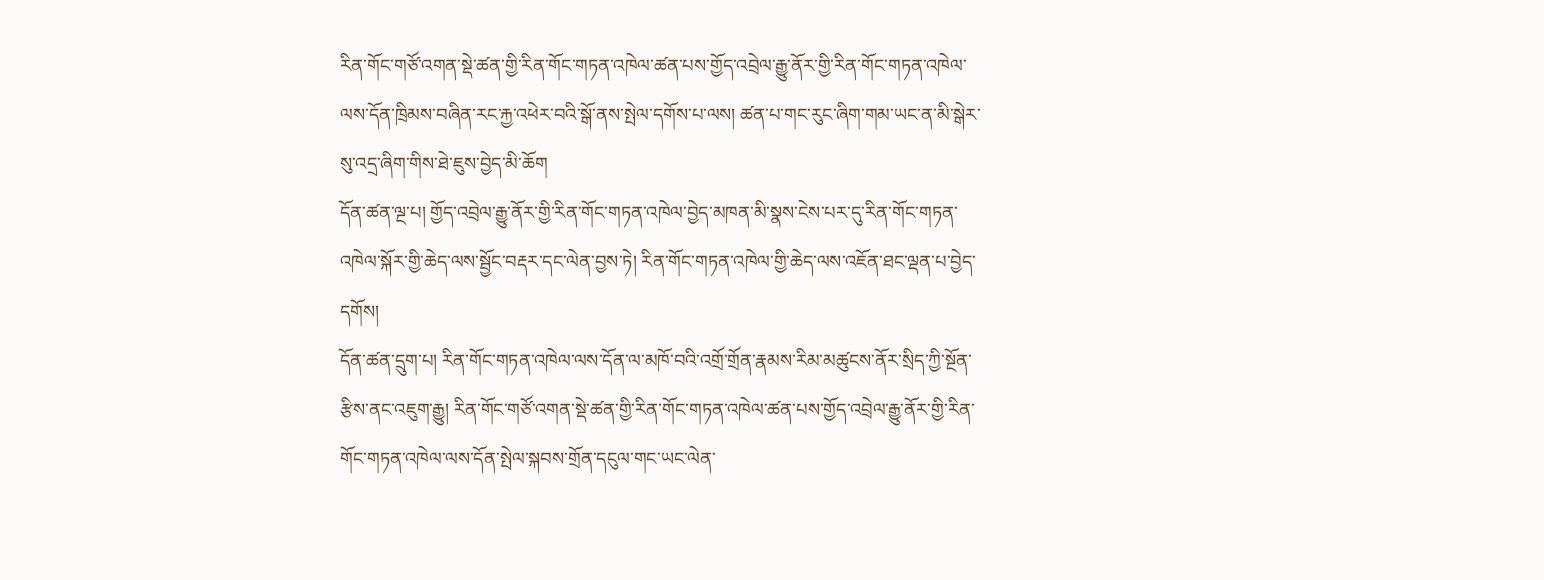རིན་གོང་གཙོ་འགན་སྡེ་ཚན་གྱི་རིན་གོང་གཏན་འཁེལ་ཚན་པས་གྱོད་འབྲེལ་རྒྱུ་ནོར་གྱི་རིན་གོང་གཏན་འཁེལ་ལས་དོན་ཁྲིམས་བཞིན་རང་རྐྱ་འཕེར་བའི་སྒོ་ནས་སྤེལ་དགོས་པ་ལས། ཚན་པ་གང་རུང་ཞིག་གམ་ཡང་ན་མི་སྒེར་སུ་འདྲ་ཞིག་གིས་ཐེ་ཇུས་བྱེད་མི་ཆོག
དོན་ཚན་ལྔ་པ། གྱོད་འབྲེལ་རྒྱུ་ནོར་གྱི་རིན་གོང་གཏན་འཁེལ་བྱེད་མཁན་མི་སྣས་ངེས་པར་དུ་རིན་གོང་གཏན་འཁེལ་སྐོར་གྱི་ཆེད་ལས་སྦྱོང་བརྡར་དང་ལེན་བྱས་ཏེ། རིན་གོང་གཏན་འཁེལ་གྱི་ཆེད་ལས་འཇོན་ཐང་ལྡན་པ་བྱེད་དགོས།
དོན་ཚན་དྲུག་པ། རིན་གོང་གཏན་འཁེལ་ལས་དོན་ལ་མཁོ་བའི་འགྲོ་གྲོན་རྣམས་རིམ་མཚུངས་ནོར་སྲིད་ཀྱི་སྔོན་རྩིས་ནང་འཇུག་རྒྱུ། རིན་གོང་གཙོ་འགན་སྡེ་ཚན་གྱི་རིན་གོང་གཏན་འཁེལ་ཚན་པས་གྱོད་འབྲེལ་རྒྱུ་ནོར་གྱི་རིན་གོང་གཏན་འཁེལ་ལས་དོན་སྤེལ་སྐབས་གྲོན་དངུལ་གང་ཡང་ལེན་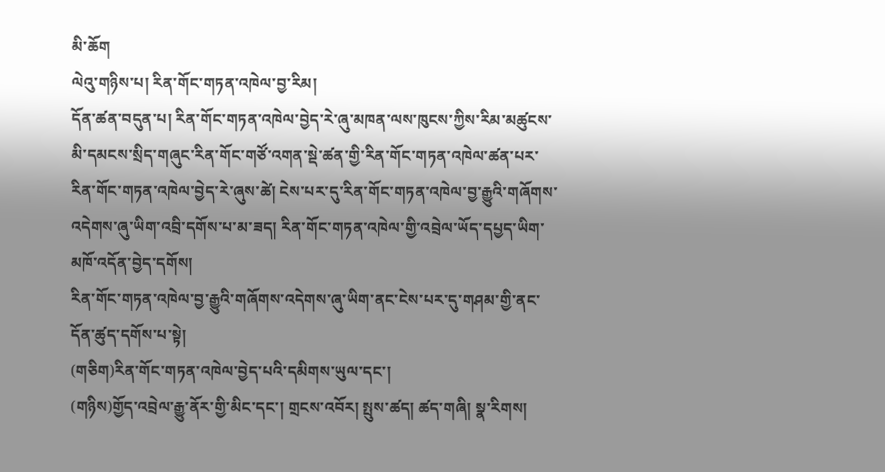མི་ཆོག
ལེའུ་གཉིས་པ། རིན་གོང་གཏན་འཁེལ་བྱ་རིམ།
དོན་ཚན་བདུན་པ། རིན་གོང་གཏན་འཁེལ་བྱེད་རེ་ཞུ་མཁན་ལས་ཁུངས་ཀྱིས་རིམ་མཚུངས་མི་དམངས་སྲིད་གཞུང་རིན་གོང་གཙོ་འགན་སྡེ་ཚན་གྱི་རིན་གོང་གཏན་འཁེལ་ཚན་པར་རིན་གོང་གཏན་འཁེལ་བྱེད་རེ་ཞུས་ཚེ། ངེས་པར་དུ་རིན་གོང་གཏན་འཁེལ་བྱ་རྒྱུའི་གཞོགས་འདེགས་ཞུ་ཡིག་འབྲི་དགོས་པ་མ་ཟད། རིན་གོང་གཏན་འཁེལ་གྱི་འབྲེལ་ཡོད་དཔྱད་ཡིག་མཁོ་འདོན་བྱེད་དགོས།
རིན་གོང་གཏན་འཁེལ་བྱ་རྒྱུའི་གཞོགས་འདེགས་ཞུ་ཡིག་ནང་ངེས་པར་དུ་གཤམ་གྱི་ནང་དོན་ཚུད་དགོས་པ་སྟེ།
(གཅིག)རིན་གོང་གཏན་འཁེལ་བྱེད་པའི་དམིགས་ཡུལ་དང་།
(གཉིས)གྱོད་འབྲེལ་རྒྱུ་ནོར་གྱི་མིང་དང་། གྲངས་འབོར། སྤུས་ཚད། ཚད་གཞི། སྣ་རིགས།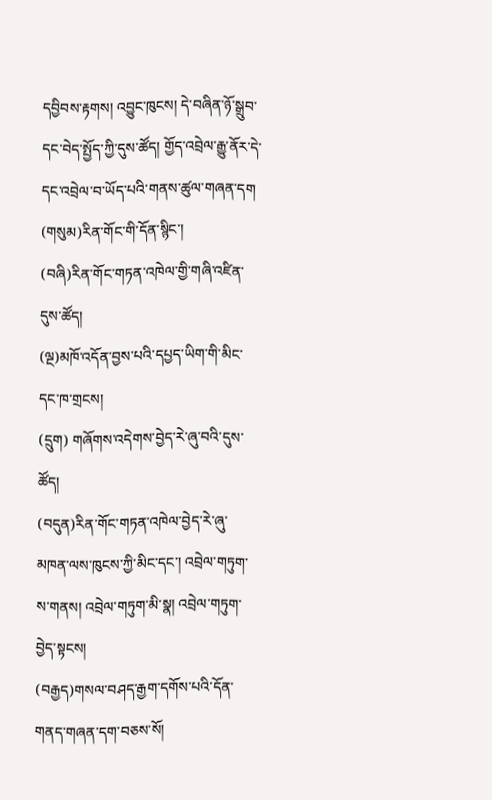དབྱིབས་རྟགས། འབྱུང་ཁུངས། དེ་བཞིན་ཉོ་སྒྲུབ་དང་བེད་སྤྱོད་ཀྱི་དུས་ཚོད། གྱོད་འབྲེལ་རྒྱུ་ནོར་དེ་དང་འབྲེལ་བ་ཡོད་པའི་གནས་ཚུལ་གཞན་དག
(གསུམ)རིན་གོང་གི་དོན་སྙིང་།
(བཞི)རིན་གོང་གཏན་འཁེལ་གྱི་གཞི་འཛིན་དུས་ཚོད།
(ལྔ)མཁོ་འདོན་བྱས་པའི་དཔྱད་ཡིག་གི་མིང་དང་ཁ་གྲངས།
(དྲུག) གཞོགས་འདེགས་བྱེད་རེ་ཞུ་བའི་དུས་ཚོད།
(བདུན)རིན་གོང་གཏན་འཁེལ་བྱེད་རེ་ཞུ་མཁན་ལས་ཁུངས་ཀྱི་མིང་དང་། འབྲེལ་གཏུག་ས་གནས། འབྲེལ་གཏུག་མི་སྣ། འབྲེལ་གཏུག་བྱེད་སྟངས།
(བརྒྱད)གསལ་བཤད་རྒྱག་དགོས་པའི་དོན་གནད་གཞན་དག་བཅས་སོ།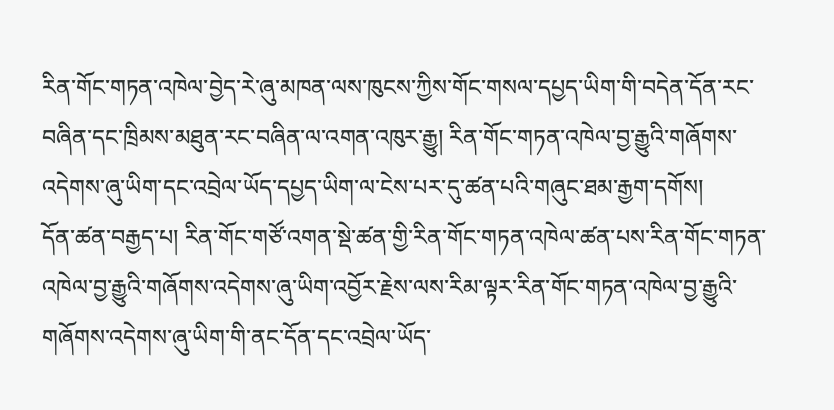རིན་གོང་གཏན་འཁེལ་བྱེད་རེ་ཞུ་མཁན་ལས་ཁུངས་ཀྱིས་གོང་གསལ་དཔྱད་ཡིག་གི་བདེན་དོན་རང་བཞིན་དང་ཁྲིམས་མཐུན་རང་བཞིན་ལ་འགན་འཁུར་རྒྱུ། རིན་གོང་གཏན་འཁེལ་བྱ་རྒྱུའི་གཞོགས་འདེགས་ཞུ་ཡིག་དང་འབྲེལ་ཡོད་དཔྱད་ཡིག་ལ་ངེས་པར་དུ་ཚན་པའི་གཞུང་ཐམ་རྒྱག་དགོས།
དོན་ཚན་བརྒྱད་པ། རིན་གོང་གཙོ་འགན་སྡེ་ཚན་གྱི་རིན་གོང་གཏན་འཁེལ་ཚན་པས་རིན་གོང་གཏན་འཁེལ་བྱ་རྒྱུའི་གཞོགས་འདེགས་ཞུ་ཡིག་འབྱོར་རྗེས་ལས་རིམ་ལྟར་རིན་གོང་གཏན་འཁེལ་བྱ་རྒྱུའི་གཞོགས་འདེགས་ཞུ་ཡིག་གི་ནང་དོན་དང་འབྲེལ་ཡོད་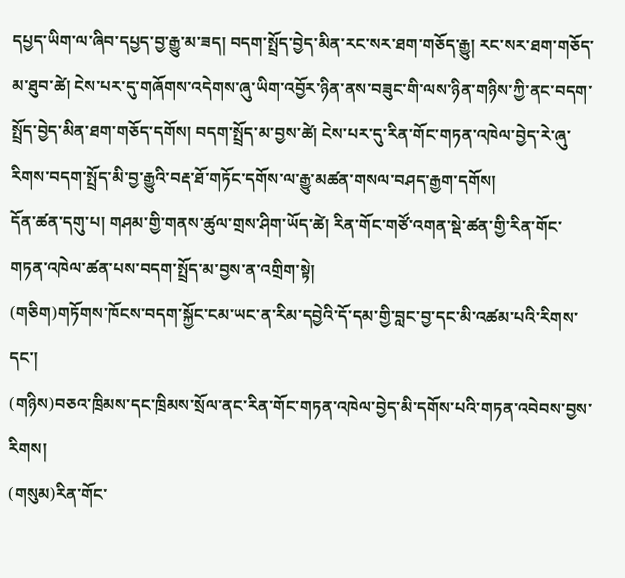དཔྱད་ཡིག་ལ་ཞིབ་དཔྱད་བྱ་རྒྱུ་མ་ཟད། བདག་སྤྲོད་བྱེད་མིན་རང་སར་ཐག་གཅོད་རྒྱུ། རང་སར་ཐག་གཅོད་མ་ཐུབ་ཚེ། ངེས་པར་དུ་གཞོགས་འདེགས་ཞུ་ཡིག་འབྱོར་ཉིན་ནས་བཟུང་གི་ལས་ཉིན་གཉིས་ཀྱི་ནང་བདག་སྤྲོད་བྱེད་མིན་ཐག་གཅོད་དགོས། བདག་སྤྲོད་མ་བྱས་ཚེ། ངེས་པར་དུ་རིན་གོང་གཏན་འཁེལ་བྱེད་རེ་ཞུ་རིགས་བདག་སྤྲོད་མི་བྱ་རྒྱུའི་བརྡ་ཐོ་གཏོང་དགོས་ལ་རྒྱུ་མཚན་གསལ་བཤད་རྒྱག་དགོས།
དོན་ཚན་དགུ་པ། གཤམ་གྱི་གནས་ཚུལ་གྲས་ཤིག་ཡོད་ཚེ། རིན་གོང་གཙོ་འགན་སྡེ་ཚན་གྱི་རིན་གོང་གཏན་འཁེལ་ཚན་པས་བདག་སྤྲོད་མ་བྱས་ན་འགྲིག་སྟེ།
(གཅིག)གཏོགས་ཁོངས་བདག་སྐྱོང་ངམ་ཡང་ན་རིམ་དབྱེའི་དོ་དམ་གྱི་བླང་བྱ་དང་མི་འཚམ་པའི་རིགས་དང་།
(གཉིས)བཅའ་ཁྲིམས་དང་ཁྲིམས་སྲོལ་ནང་རིན་གོང་གཏན་འཁེལ་བྱེད་མི་དགོས་པའི་གཏན་འབེབས་བྱས་རིགས།
(གསུམ)རིན་གོང་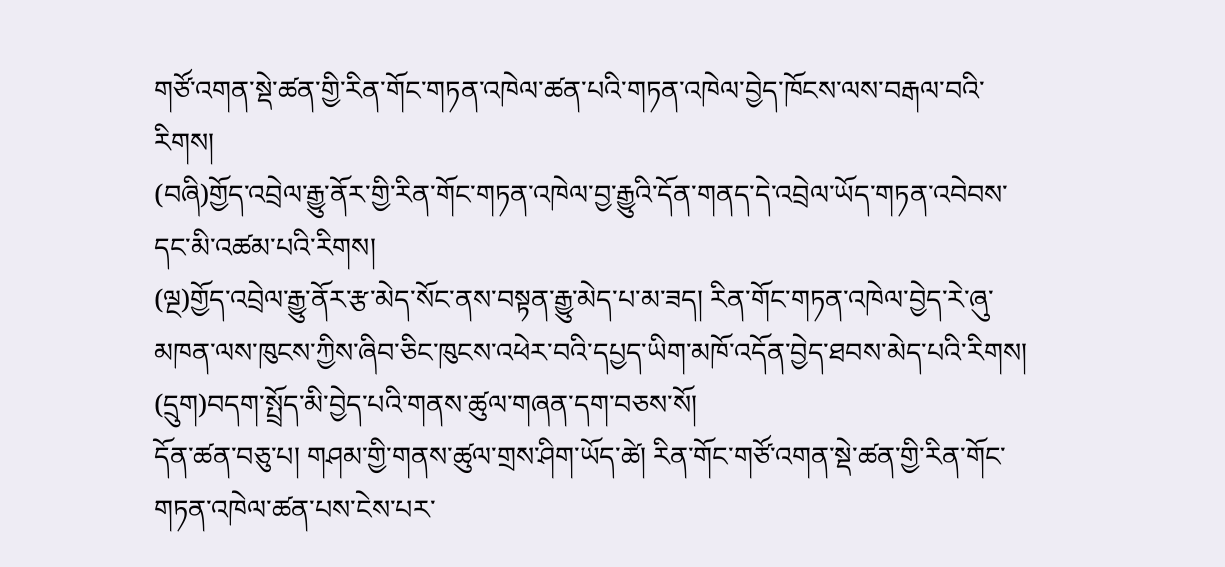གཙོ་འགན་སྡེ་ཚན་གྱི་རིན་གོང་གཏན་འཁེལ་ཚན་པའི་གཏན་འཁེལ་བྱེད་ཁོངས་ལས་བརྒལ་བའི་རིགས།
(བཞི)གྱོད་འབྲེལ་རྒྱུ་ནོར་གྱི་རིན་གོང་གཏན་འཁེལ་བྱ་རྒྱུའི་དོན་གནད་དེ་འབྲེལ་ཡོད་གཏན་འབེབས་དང་མི་འཚམ་པའི་རིགས།
(ལྔ)གྱོད་འབྲེལ་རྒྱུ་ནོར་རྩ་མེད་སོང་ནས་བསྟན་རྒྱུ་མེད་པ་མ་ཟད། རིན་གོང་གཏན་འཁེལ་བྱེད་རེ་ཞུ་མཁན་ལས་ཁུངས་ཀྱིས་ཞིབ་ཅིང་ཁུངས་འཕེར་བའི་དཔྱད་ཡིག་མཁོ་འདོན་བྱེད་ཐབས་མེད་པའི་རིགས།
(དྲུག)བདག་སྤྲོད་མི་བྱེད་པའི་གནས་ཚུལ་གཞན་དག་བཅས་སོ།
དོན་ཚན་བཅུ་པ། གཤམ་གྱི་གནས་ཚུལ་གྲས་ཤིག་ཡོད་ཚེ། རིན་གོང་གཙོ་འགན་སྡེ་ཚན་གྱི་རིན་གོང་གཏན་འཁེལ་ཚན་པས་ངེས་པར་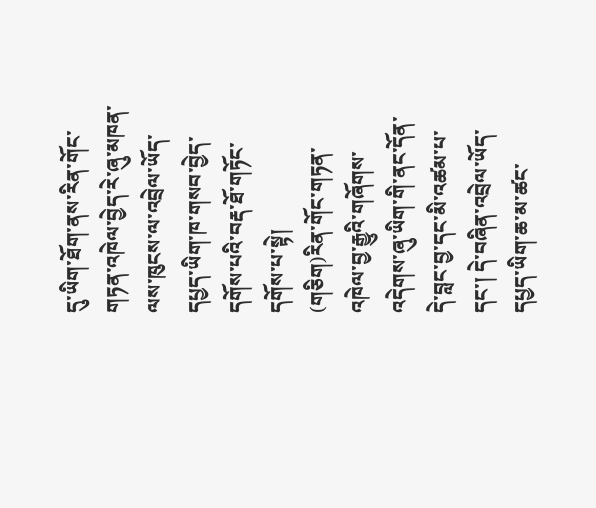དུ་ཡིག་ཐོག་ནས་རིན་གོང་གཏན་འཁེལ་བྱེད་རེ་ཞུ་མཁན་ལས་ཁུངས་ལ་འབྲེལ་ཡོད་དཔྱད་ཡིག་ཁ་གསབ་བྱེད་དགོས་པའི་བརྡ་ཐོ་གཏོང་དགོས་པ་སྟེ།
(གཅིག)རིན་གོང་གཏན་འཁེལ་བྱ་རྒྱུའི་གཞོགས་འདེགས་ཞུ་ཡིག་གི་ནང་དོན་དེ་བླང་བྱ་དང་མི་འཚམ་པ་དང་། དེ་བཞིན་འབྲེལ་ཡོད་དཔྱད་ཡིག་ཆ་མ་ཚང་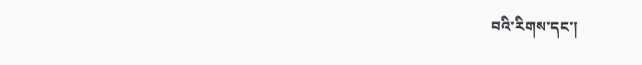བའི་རིགས་དང་།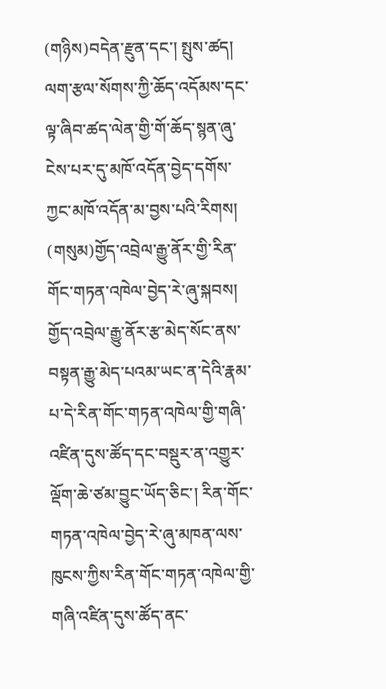(གཉིས)བདེན་རྫུན་དང་། སྤུས་ཚད། ལག་རྩལ་སོགས་ཀྱི་ཆོད་འདོམས་དང་ལྟ་ཞིབ་ཚད་ལེན་གྱི་གོ་ཆོད་སྙན་ཞུ་ངེས་པར་དུ་མཁོ་འདོན་བྱེད་དགོས་ཀྱང་མཁོ་འདོན་མ་བྱས་པའི་རིགས།
(གསུམ)གྱོད་འབྲེལ་རྒྱུ་ནོར་གྱི་རིན་གོང་གཏན་འཁེལ་བྱེད་རེ་ཞུ་སྐབས། གྱོད་འབྲེལ་རྒྱུ་ནོར་རྩ་མེད་སོང་ནས་བསྟན་རྒྱུ་མེད་པའམ་ཡང་ན་དེའི་རྣམ་པ་དེ་རིན་གོང་གཏན་འཁེལ་གྱི་གཞི་འཛིན་དུས་ཚོད་དང་བསྡུར་ན་འགྱུར་ལྡོག་ཆེ་ཙམ་བྱུང་ཡོད་ཅིང་། རིན་གོང་གཏན་འཁེལ་བྱེད་རེ་ཞུ་མཁན་ལས་ཁུངས་ཀྱིས་རིན་གོང་གཏན་འཁེལ་གྱི་གཞི་འཛིན་དུས་ཚོད་ནང་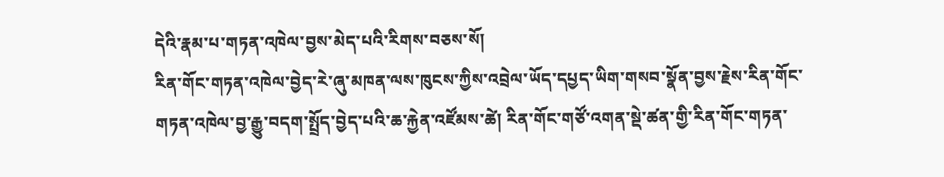དེའི་རྣམ་པ་གཏན་འཁེལ་བྱས་མེད་པའི་རིགས་བཅས་སོ།
རིན་གོང་གཏན་འཁེལ་བྱེད་རེ་ཞུ་མཁན་ལས་ཁུངས་ཀྱིས་འབྲེལ་ཡོད་དཔྱད་ཡིག་གསབ་སྣོན་བྱས་རྗེས་རིན་གོང་གཏན་འཁེལ་བྱ་རྒྱུ་བདག་སྤྲོད་བྱེད་པའི་ཆ་རྐྱེན་འཛོམས་ཚེ། རིན་གོང་གཙོ་འགན་སྡེ་ཚན་གྱི་རིན་གོང་གཏན་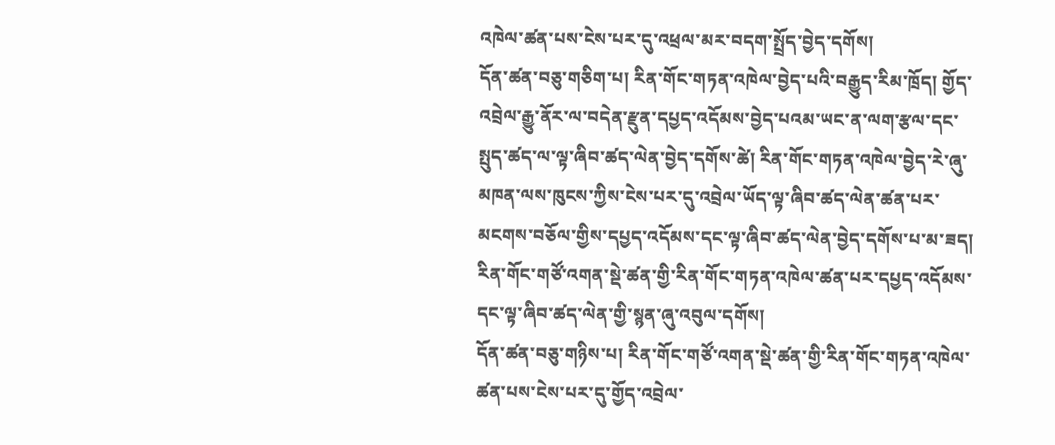འཁེལ་ཚན་པས་ངེས་པར་དུ་འཕྲལ་མར་བདག་སྤྲོད་བྱེད་དགོས།
དོན་ཚན་བཅུ་གཅིག་པ། རིན་གོང་གཏན་འཁེལ་བྱེད་པའི་བརྒྱུད་རིམ་ཁྲོད། གྱོད་འབྲེལ་རྒྱུ་ནོར་ལ་བདེན་རྫུན་དཔྱད་འདོམས་བྱེད་པའམ་ཡང་ན་ལག་རྩལ་དང་སྤུད་ཚད་ལ་ལྟ་ཞིབ་ཚད་ལེན་བྱེད་དགོས་ཚེ། རིན་གོང་གཏན་འཁེལ་བྱེད་རེ་ཞུ་མཁན་ལས་ཁུངས་ཀྱིས་ངེས་པར་དུ་འབྲེལ་ཡོད་ལྟ་ཞིབ་ཚད་ལེན་ཚན་པར་མངགས་བཅོལ་གྱིས་དཔྱད་འདོམས་དང་ལྟ་ཞིབ་ཚད་ལེན་བྱེད་དགོས་པ་མ་ཟད། རིན་གོང་གཙོ་འགན་སྡེ་ཚན་གྱི་རིན་གོང་གཏན་འཁེལ་ཚན་པར་དཔྱད་འདོམས་དང་ལྟ་ཞིབ་ཚད་ལེན་གྱི་སྙན་ཞུ་འབུལ་དགོས།
དོན་ཚན་བཅུ་གཉིས་པ། རིན་གོང་གཙོ་འགན་སྡེ་ཚན་གྱི་རིན་གོང་གཏན་འཁེལ་ཚན་པས་ངེས་པར་དུ་གྱོད་འབྲེལ་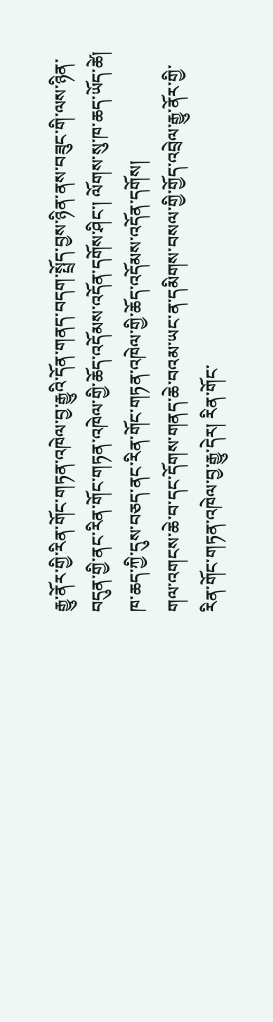རྒྱུ་ནོར་གྱི་རིན་གོང་གཏན་འཁེལ་བྱ་རྒྱུའི་དོན་གནད་བདག་སྤྲོད་བྱས་ཉིན་ནས་བཟུང་གི་ལས་ཉིན་བདུན་གྱི་ནང་རིན་གོང་གཏན་འཁེལ་གྱི་ཆོད་འདོམས་འདོན་དགོས་ཤིང་། ལོགས་སུ་ཁ་ཆད་ཡོད་ཚེ། ཁ་ཆད་ཀྱི་དུས་བཅད་ནང་རིན་གོང་གཏན་འཁེལ་གྱི་ཆོད་འདོམས་འདོན་དགོས།
གལ་འགངས་ཆེ་བ་དང་དོགས་གནད་ཆེ་བའམ་ཡང་ན་དམིགས་བསལ་གྱི་གྱོད་འབྲེལ་རྒྱུ་ནོར་གྱི་རིན་གོང་གཏན་འཁེལ་བྱ་རྒྱུ་དེར། རིན་གོང་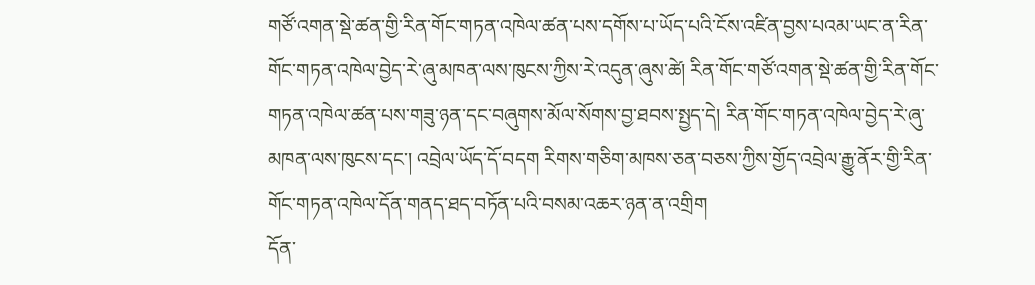གཙོ་འགན་སྡེ་ཚན་གྱི་རིན་གོང་གཏན་འཁེལ་ཚན་པས་དགོས་པ་ཡོད་པའི་ངོས་འཛིན་བྱས་པའམ་ཡང་ན་རིན་གོང་གཏན་འཁེལ་བྱེད་རེ་ཞུ་མཁན་ལས་ཁུངས་ཀྱིས་རེ་འདུན་ཞུས་ཚེ། རིན་གོང་གཙོ་འགན་སྡེ་ཚན་གྱི་རིན་གོང་གཏན་འཁེལ་ཚན་པས་གཟུ་ཉན་དང་བཞུགས་མོལ་སོགས་བྱ་ཐབས་སྤྱད་དེ། རིན་གོང་གཏན་འཁེལ་བྱེད་རེ་ཞུ་མཁན་ལས་ཁུངས་དང་། འབྲེལ་ཡོད་དོ་བདག རིགས་གཅིག་མཁས་ཅན་བཅས་ཀྱིས་གྱོད་འབྲེལ་རྒྱུ་ནོར་གྱི་རིན་གོང་གཏན་འཁེལ་དོན་གནད་ཐད་བཏོན་པའི་བསམ་འཆར་ཉན་ན་འགྲིག
དོན་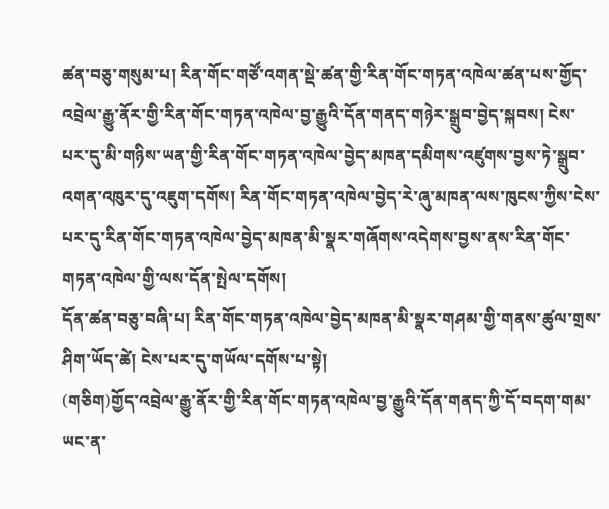ཚན་བཅུ་གསུམ་པ། རིན་གོང་གཙོ་འགན་སྡེ་ཚན་གྱི་རིན་གོང་གཏན་འཁེལ་ཚན་པས་གྱོད་འབྲེལ་རྒྱུ་ནོར་གྱི་རིན་གོང་གཏན་འཁེལ་བྱ་རྒྱུའི་དོན་གནད་གཉེར་སྒྲུབ་བྱེད་སྐབས། ངེས་པར་དུ་མི་གཉིས་ཡན་གྱི་རིན་གོང་གཏན་འཁེལ་བྱེད་མཁན་དམིགས་འཛུགས་བྱས་ཏེ་སྒྲུབ་འགན་འཁུར་དུ་འཇུག་དགོས། རིན་གོང་གཏན་འཁེལ་བྱེད་རེ་ཞུ་མཁན་ལས་ཁུངས་ཀྱིས་ངེས་པར་དུ་རིན་གོང་གཏན་འཁེལ་བྱེད་མཁན་མི་སྣར་གཞོགས་འདེགས་བྱས་ནས་རིན་གོང་གཏན་འཁེལ་གྱི་ལས་དོན་སྤེལ་དགོས།
དོན་ཚན་བཅུ་བཞི་པ། རིན་གོང་གཏན་འཁེལ་བྱེད་མཁན་མི་སྣར་གཤམ་གྱི་གནས་ཚུལ་གྲས་ཤིག་ཡོད་ཚེ། ངེས་པར་དུ་གཡོལ་དགོས་པ་སྟེ།
(གཅིག)གྱོད་འབྲེལ་རྒྱུ་ནོར་གྱི་རིན་གོང་གཏན་འཁེལ་བྱ་རྒྱུའི་དོན་གནད་ཀྱི་དོ་བདག་གམ་ཡང་ན་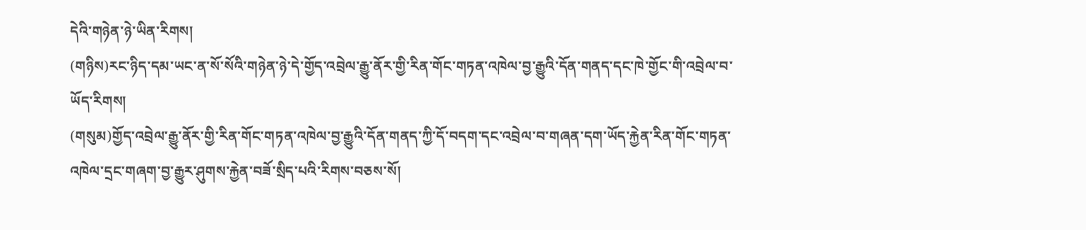དེའི་གཉེན་ཉེ་ཡིན་རིགས།
(གཉིས)རང་ཉིད་དམ་ཡང་ན་སོ་སོའི་གཉེན་ཉེ་དེ་གྱོད་འབྲེལ་རྒྱུ་ནོར་གྱི་རིན་གོང་གཏན་འཁེལ་བྱ་རྒྱུའི་དོན་གནད་དང་ཁེ་གྱོང་གི་འབྲེལ་བ་ཡོད་རིགས།
(གསུམ)གྱོད་འབྲེལ་རྒྱུ་ནོར་གྱི་རིན་གོང་གཏན་འཁེལ་བྱ་རྒྱུའི་དོན་གནད་ཀྱི་དོ་བདག་དང་འབྲེལ་བ་གཞན་དག་ཡོད་རྐྱེན་རིན་གོང་གཏན་འཁེལ་དྲང་གཞག་བྱ་རྒྱུར་ཤུགས་རྐྱེན་བཟོ་སྲིད་པའི་རིགས་བཅས་སོ།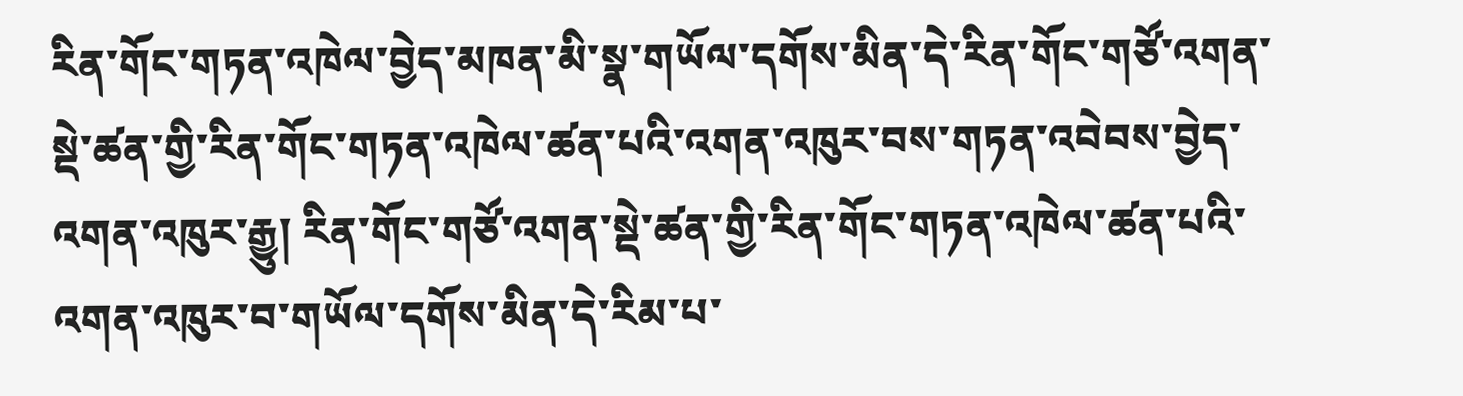རིན་གོང་གཏན་འཁེལ་བྱེད་མཁན་མི་སྣ་གཡོལ་དགོས་མིན་དེ་རིན་གོང་གཙོ་འགན་སྡེ་ཚན་གྱི་རིན་གོང་གཏན་འཁེལ་ཚན་པའི་འགན་འཁུར་བས་གཏན་འབེབས་བྱེད་འགན་འཁུར་རྒྱུ། རིན་གོང་གཙོ་འགན་སྡེ་ཚན་གྱི་རིན་གོང་གཏན་འཁེལ་ཚན་པའི་འགན་འཁུར་བ་གཡོལ་དགོས་མིན་དེ་རིམ་པ་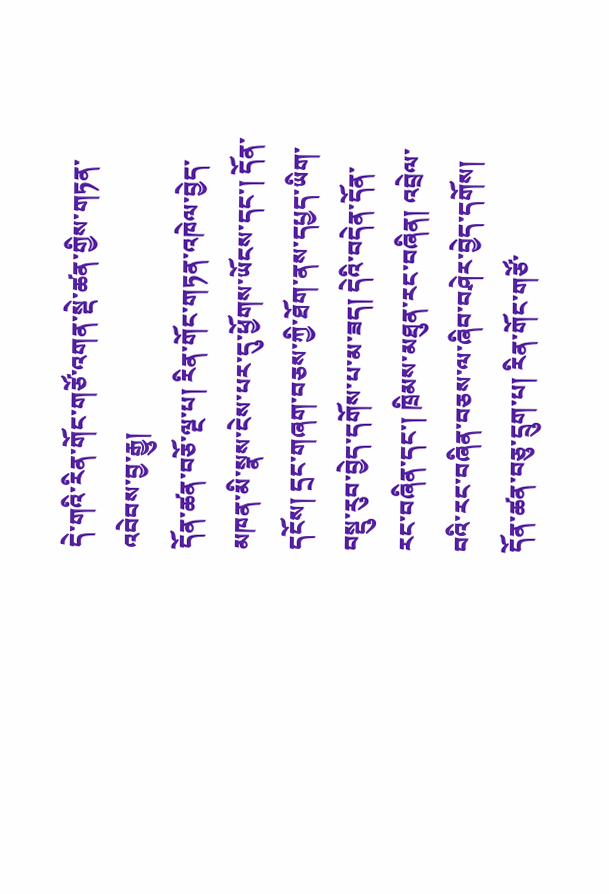དེ་གའི་རིན་གོང་གཙོ་འགན་སྡེ་ཚན་གྱིས་གཏན་འབེབས་བྱ་རྒྱུ།
དོན་ཚན་བཅོ་ལྔ་པ། རིན་གོང་གཏན་འཁེལ་བྱེད་མཁན་མི་སྣས་ངེས་པར་དུ་ཕྱོགས་ཡོངས་དང་། དོན་དངོས། དྲང་གཞག་བཅས་ཀྱི་ཐོག་ནས་དཔྱད་ཡིག་བསྡུ་རུབ་བྱེད་དགོས་པ་མ་ཟད། དེའི་བདེན་དོན་རང་བཞིན་དང་། ཁྲིམས་མཐུན་རང་བཞིན། འབྲེལ་བའི་རང་བཞིན་བཅས་ལ་ཞིབ་བཤེར་བྱེད་དགོས།
དོན་ཚན་བཅུ་དྲུག་པ། རིན་གོང་གཙོ་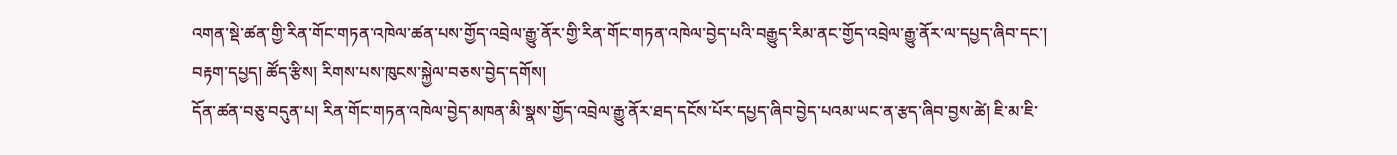འགན་སྡེ་ཚན་གྱི་རིན་གོང་གཏན་འཁེལ་ཚན་པས་གྱོད་འབྲེལ་རྒྱུ་ནོར་གྱི་རིན་གོང་གཏན་འཁེལ་བྱེད་པའི་བརྒྱུད་རིམ་ནང་གྱོད་འབྲེལ་རྒྱུ་ནོར་ལ་དཔྱད་ཞིབ་དང་། བརྟག་དཔྱད། ཚོད་རྩིས། རིགས་པས་ཁུངས་སྐྱེལ་བཅས་བྱེད་དགོས།
དོན་ཚན་བཅུ་བདུན་པ། རིན་གོང་གཏན་འཁེལ་བྱེད་མཁན་མི་སྣས་གྱོད་འབྲེལ་རྒྱུ་ནོར་ཐད་དངོས་པོར་དཔྱད་ཞིབ་བྱེད་པའམ་ཡང་ན་རྩད་ཞིབ་བྱས་ཚེ། ཇི་མ་ཇི་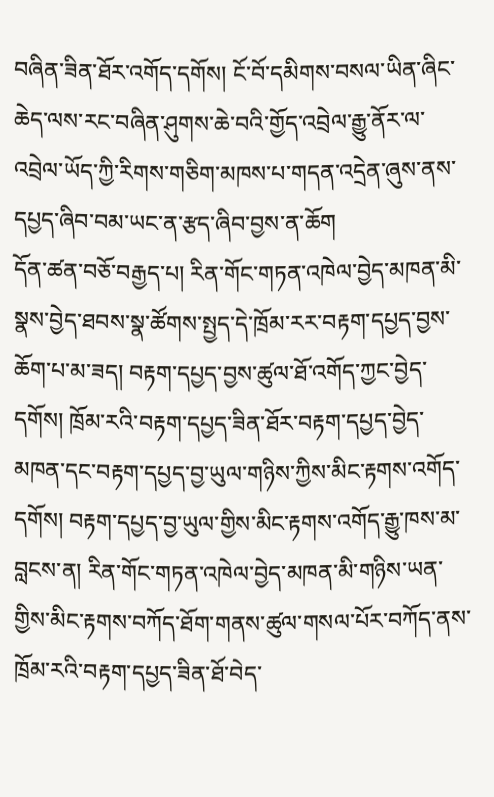བཞིན་ཟིན་ཐོར་འགོད་དགོས། ངོ་བོ་དམིགས་བསལ་ཡིན་ཞིང་ཆེད་ལས་རང་བཞིན་ཤུགས་ཆེ་བའི་གྱོད་འབྲེལ་རྒྱུ་ནོར་ལ་འབྲེལ་ཡོད་ཀྱི་རིགས་གཅིག་མཁས་པ་གདན་འདྲེན་ཞུས་ནས་དཔྱད་ཞིབ་བམ་ཡང་ན་རྩད་ཞིབ་བྱས་ན་ཆོག
དོན་ཚན་བཅོ་བརྒྱད་པ། རིན་གོང་གཏན་འཁེལ་བྱེད་མཁན་མི་སྣས་བྱེད་ཐབས་སྣ་ཚོགས་སྤྱད་དེ་ཁྲོམ་རར་བརྟག་དཔྱད་བྱས་ཆོག་པ་མ་ཟད། བརྟག་དཔྱད་བྱས་ཚུལ་ཐོ་འགོད་ཀྱང་བྱེད་དགོས། ཁྲོམ་རའི་བརྟག་དཔྱད་ཟིན་ཐོར་བརྟག་དཔྱད་བྱེད་མཁན་དང་བརྟག་དཔྱད་བྱ་ཡུལ་གཉིས་ཀྱིས་མིང་རྟགས་འགོད་དགོས། བརྟག་དཔྱད་བྱ་ཡུལ་གྱིས་མིང་རྟགས་འགོད་རྒྱུ་ཁས་མ་བླངས་ན། རིན་གོང་གཏན་འཁེལ་བྱེད་མཁན་མི་གཉིས་ཡན་གྱིས་མིང་རྟགས་བཀོད་ཐོག་གནས་ཚུལ་གསལ་པོར་བཀོད་ནས་ཁྲོམ་རའི་བརྟག་དཔྱད་ཟིན་ཐོ་བེད་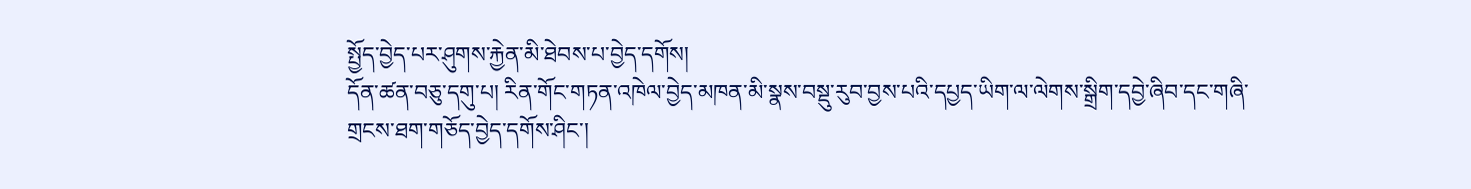སྤྱོད་བྱེད་པར་ཤུགས་རྐྱེན་མི་ཐེབས་པ་བྱེད་དགོས།
དོན་ཚན་བཅུ་དགུ་པ། རིན་གོང་གཏན་འཁེལ་བྱེད་མཁན་མི་སྣས་བསྡུ་རུབ་བྱས་པའི་དཔྱད་ཡིག་ལ་ལེགས་སྒྲིག་དབྱེ་ཞིབ་དང་གཞི་གྲངས་ཐག་གཅོད་བྱེད་དགོས་ཤིང་།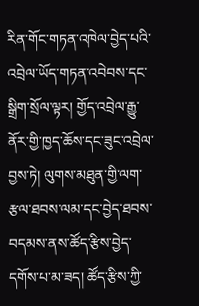རིན་གོང་གཏན་འཁེལ་བྱེད་པའི་འབྲེལ་ཡོད་གཏན་འབེབས་དང་སྒྲིག་སྲོལ་ལྟར། གྱོད་འབྲེལ་རྒྱུ་ནོར་གྱི་ཁྱད་ཆོས་དང་ཟུང་འབྲེལ་བྱས་ཏེ། ལུགས་མཐུན་གྱི་ལག་རྩལ་ཐབས་ལམ་དང་བྱེད་ཐབས་བདམས་ནས་ཚོད་རྩིས་བྱེད་དགོས་པ་མ་ཟད། ཚོད་རྩིས་ཀྱི་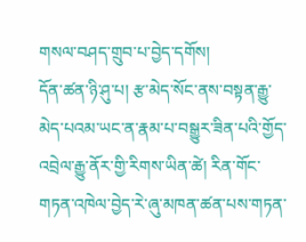གསལ་བཤད་གྲུབ་པ་བྱེད་དགོས།
དོན་ཚན་ཉི་ཤུ་པ། རྩ་མེད་སོང་ནས་བསྟན་རྒྱུ་མེད་པའམ་ཡང་ན་རྣམ་པ་བསྒྱུར་ཟིན་པའི་གྱོད་འབྲེལ་རྒྱུ་ནོར་གྱི་རིགས་ཡིན་ཚེ། རིན་གོང་གཏན་འཁེལ་བྱེད་རེ་ཞུ་མཁན་ཚན་པས་གཏན་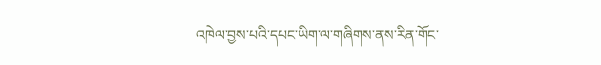འཁེལ་བྱས་པའི་དཔང་ཡིག་ལ་གཞིགས་ནས་རིན་གོང་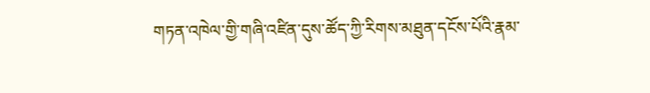གཏན་འཁེལ་གྱི་གཞི་འཛིན་དུས་ཚོད་ཀྱི་རིགས་མཐུན་དངོས་པོའི་རྣམ་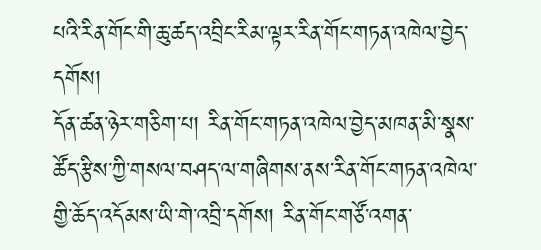པའི་རིན་གོང་གི་ཆུ་ཚད་འབྲིང་རིམ་ལྟར་རིན་གོང་གཏན་འཁེལ་བྱེད་དགོས།
དོན་ཚན་ཉེར་གཅིག་པ། རིན་གོང་གཏན་འཁེལ་བྱེད་མཁན་མི་སྣས་ཚོད་རྩིས་ཀྱི་གསལ་བཤད་ལ་གཞིགས་ནས་རིན་གོང་གཏན་འཁེལ་གྱི་ཆོད་འདོམས་ཡི་གེ་འབྲི་དགོས། རིན་གོང་གཙོ་འགན་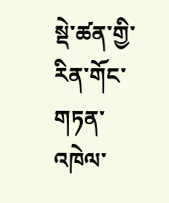སྡེ་ཚན་གྱི་རིན་གོང་གཏན་འཁེལ་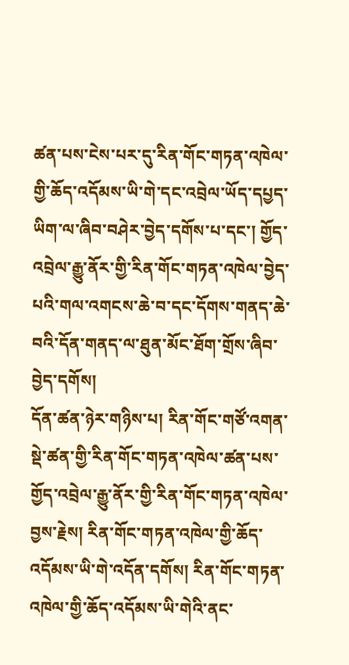ཚན་པས་ངེས་པར་དུ་རིན་གོང་གཏན་འཁེལ་གྱི་ཆོད་འདོམས་ཡི་གེ་དང་འབྲེལ་ཡོད་དཔྱད་ཡིག་ལ་ཞིབ་བཤེར་བྱེད་དགོས་པ་དང་། གྱོད་འབྲེལ་རྒྱུ་ནོར་གྱི་རིན་གོང་གཏན་འཁེལ་བྱེད་པའི་གལ་འགངས་ཆེ་བ་དང་དོགས་གནད་ཆེ་བའི་དོན་གནད་ལ་ཐུན་མོང་ཐོག་གྲོས་ཞིབ་བྱེད་དགོས།
དོན་ཚན་ཉེར་གཉིས་པ། རིན་གོང་གཙོ་འགན་སྡེ་ཚན་གྱི་རིན་གོང་གཏན་འཁེལ་ཚན་པས་གྱོད་འབྲེལ་རྒྱུ་ནོར་གྱི་རིན་གོང་གཏན་འཁེལ་བྱས་རྗེས། རིན་གོང་གཏན་འཁེལ་གྱི་ཆོད་འདོམས་ཡི་གེ་འདོན་དགོས། རིན་གོང་གཏན་འཁེལ་གྱི་ཆོད་འདོམས་ཡི་གེའི་ནང་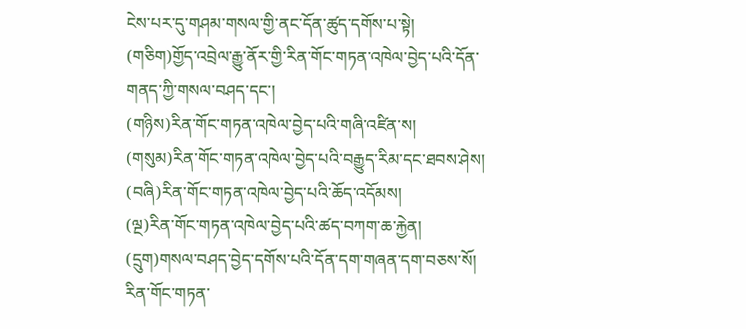ངེས་པར་དུ་གཤམ་གསལ་གྱི་ནང་དོན་ཚུད་དགོས་པ་སྟེ།
(གཅིག)གྱོད་འབྲེལ་རྒྱུ་ནོར་གྱི་རིན་གོང་གཏན་འཁེལ་བྱེད་པའི་དོན་གནད་ཀྱི་གསལ་བཤད་དང་།
(གཉིས)རིན་གོང་གཏན་འཁེལ་བྱེད་པའི་གཞི་འཛིན་ས།
(གསུམ)རིན་གོང་གཏན་འཁེལ་བྱེད་པའི་བརྒྱུད་རིམ་དང་ཐབས་ཤེས།
(བཞི)རིན་གོང་གཏན་འཁེལ་བྱེད་པའི་ཆོད་འདོམས།
(ལྔ)རིན་གོང་གཏན་འཁེལ་བྱེད་པའི་ཚད་བཀག་ཆ་རྐྱེན།
(དྲུག)གསལ་བཤད་བྱེད་དགོས་པའི་དོན་དག་གཞན་དག་བཅས་སོ།
རིན་གོང་གཏན་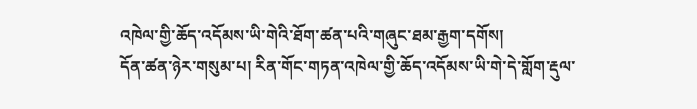འཁེལ་གྱི་ཆོད་འདོམས་ཡི་གེའི་ཐོག་ཚན་པའི་གཞུང་ཐམ་རྒྱག་དགོས།
དོན་ཚན་ཉེར་གསུམ་པ། རིན་གོང་གཏན་འཁེལ་གྱི་ཆོད་འདོམས་ཡི་གེ་དེ་གློག་རྡུལ་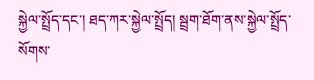སྐྱེལ་སྤྲོད་དང་། ཐད་ཀར་སྐྱེལ་སྤྲོད། སྦྲག་ཐོག་ནས་སྐྱེལ་སྤྲོད་སོགས་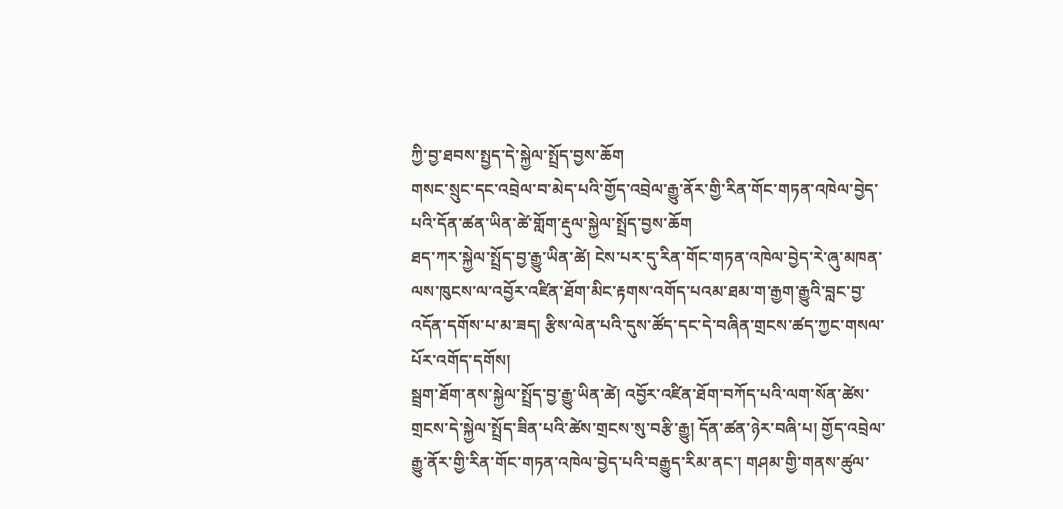ཀྱི་བྱ་ཐབས་སྤྱད་དེ་སྐྱེལ་སྤྲོད་བྱས་ཆོག
གསང་སྲུང་དང་འབྲེལ་བ་མེད་པའི་གྱོད་འབྲེལ་རྒྱུ་ནོར་གྱི་རིན་གོང་གཏན་འཁེལ་བྱེད་པའི་དོན་ཚན་ཡིན་ཚེ་གློག་རྡུལ་སྐྱེལ་སྤྲོད་བྱས་ཆོག
ཐད་ཀར་སྐྱེལ་སྤྲོད་བྱ་རྒྱུ་ཡིན་ཚེ། ངེས་པར་དུ་རིན་གོང་གཏན་འཁེལ་བྱེད་རེ་ཞུ་མཁན་ལས་ཁུངས་ལ་འབྱོར་འཛིན་ཐོག་མིང་རྟགས་འགོད་པའམ་ཐམ་ག་རྒྱག་རྒྱུའི་བླང་བྱ་འདོན་དགོས་པ་མ་ཟད། རྩིས་ལེན་པའི་དུས་ཚོད་དང་དེ་བཞིན་གྲངས་ཚད་ཀྱང་གསལ་པོར་འགོད་དགོས།
སྦྲག་ཐོག་ནས་སྐྱེལ་སྤྲོད་བྱ་རྒྱུ་ཡིན་ཚེ། འབྱོར་འཛིན་ཐོག་བཀོད་པའི་ལག་སོན་ཚེས་གྲངས་དེ་སྐྱེལ་སྤྲོད་ཟིན་པའི་ཚེས་གྲངས་སུ་བརྩི་རྒྱུ། དོན་ཚན་ཉེར་བཞི་པ། གྱོད་འབྲེལ་རྒྱུ་ནོར་གྱི་རིན་གོང་གཏན་འཁེལ་བྱེད་པའི་བརྒྱུད་རིམ་ནང་། གཤམ་གྱི་གནས་ཚུལ་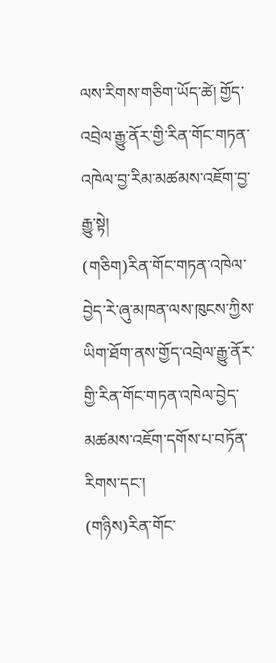ལས་རིགས་གཅིག་ཡོད་ཚེ། གྱོད་འབྲེལ་རྒྱུ་ནོར་གྱི་རིན་གོང་གཏན་འཁེལ་བྱ་རིམ་མཚམས་འཇོག་བྱ་རྒྱུ་སྟེ།
(གཅིག)རིན་གོང་གཏན་འཁེལ་བྱེད་རེ་ཞུ་མཁན་ལས་ཁུངས་ཀྱིས་ཡིག་ཐོག་ནས་གྱོད་འབྲེལ་རྒྱུ་ནོར་གྱི་རིན་གོང་གཏན་འཁེལ་བྱེད་མཚམས་འཇོག་དགོས་པ་བཏོན་རིགས་དང་།
(གཉིས)རིན་གོང་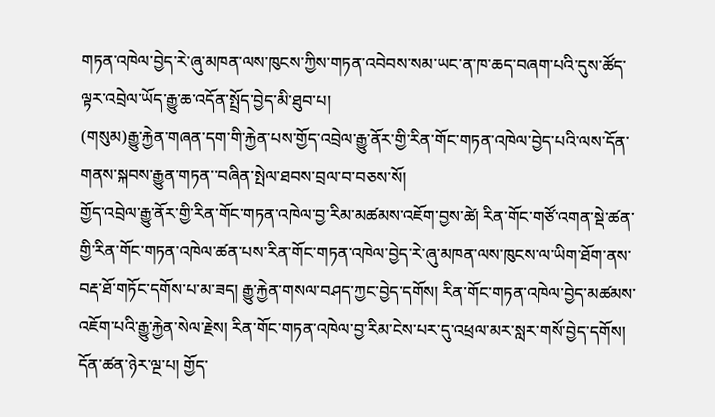གཏན་འཁེལ་བྱེད་རེ་ཞུ་མཁན་ལས་ཁུངས་ཀྱིས་གཏན་འབེབས་སམ་ཡང་ན་ཁ་ཆད་བཞག་པའི་དུས་ཚོད་ལྟར་འབྲེལ་ཡོད་རྒྱུ་ཆ་འདོན་སྤྲོད་བྱེད་མི་ཐུབ་པ།
(གསུམ)རྒྱུ་རྐྱེན་གཞན་དག་གི་རྐྱེན་པས་གྱོད་འབྲེལ་རྒྱུ་ནོར་གྱི་རིན་གོང་གཏན་འཁེལ་བྱེད་པའི་ལས་དོན་གནས་སྐབས་རྒྱུན་གཏན་་བཞིན་སྤེལ་ཐབས་བྲལ་བ་བཅས་སོ།
གྱོད་འབྲེལ་རྒྱུ་ནོར་གྱི་རིན་གོང་གཏན་འཁེལ་བྱ་རིམ་མཚམས་འཇོག་བྱས་ཚེ། རིན་གོང་གཙོ་འགན་སྡེ་ཚན་གྱི་རིན་གོང་གཏན་འཁེལ་ཚན་པས་རིན་གོང་གཏན་འཁེལ་བྱེད་རེ་ཞུ་མཁན་ལས་ཁུངས་ལ་ཡིག་ཐོག་ནས་བརྡ་ཐོ་གཏོང་དགོས་པ་མ་ཟད། རྒྱུ་རྐྱེན་གསལ་བཤད་ཀྱང་བྱེད་དགོས། རིན་གོང་གཏན་འཁེལ་བྱེད་མཚམས་འཇོག་པའི་རྒྱུ་རྐྱེན་སེལ་རྗེས། རིན་གོང་གཏན་འཁེལ་བྱ་རིམ་ངེས་པར་དུ་འཕྲལ་མར་སླར་གསོ་བྱེད་དགོས།
དོན་ཚན་ཉེར་ལྔ་པ། གྱོད་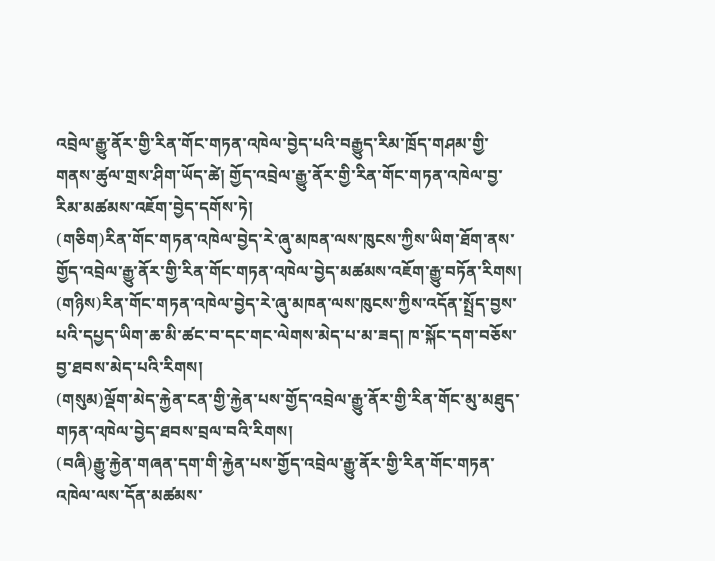འབྲེལ་རྒྱུ་ནོར་གྱི་རིན་གོང་གཏན་འཁེལ་བྱེད་པའི་བརྒྱུད་རིམ་ཁྲོད་གཤམ་གྱི་གནས་ཚུལ་གྲས་ཤིག་ཡོད་ཚེ། གྱོད་འབྲེལ་རྒྱུ་ནོར་གྱི་རིན་གོང་གཏན་འཁེལ་བྱ་རིམ་མཚམས་འཇོག་བྱེད་དགོས་ཏེ།
(གཅིག)རིན་གོང་གཏན་འཁེལ་བྱེད་རེ་ཞུ་མཁན་ལས་ཁུངས་ཀྱིས་ཡིག་ཐོག་ནས་གྱོད་འབྲེལ་རྒྱུ་ནོར་གྱི་རིན་གོང་གཏན་འཁེལ་བྱེད་མཚམས་འཇོག་རྒྱུ་བཏོན་རིགས།
(གཉིས)རིན་གོང་གཏན་འཁེལ་བྱེད་རེ་ཞུ་མཁན་ལས་ཁུངས་ཀྱིས་འདོན་སྤྲོད་བྱས་པའི་དཔྱད་ཡིག་ཆ་མི་ཚང་བ་དང་གང་ལེགས་མེད་པ་མ་ཟད། ཁ་སྐོང་དག་བཅོས་བྱ་ཐབས་མེད་པའི་རིགས།
(གསུམ)ལྡོག་མེད་རྐྱེན་ངན་གྱི་རྐྱེན་པས་གྱོད་འབྲེལ་རྒྱུ་ནོར་གྱི་རིན་གོང་མུ་མཐུད་གཏན་འཁེལ་བྱེད་ཐབས་བྲལ་བའི་རིགས།
(བཞི)རྒྱུ་རྐྱེན་གཞན་དག་གི་རྐྱེན་པས་གྱོད་འབྲེལ་རྒྱུ་ནོར་གྱི་རིན་གོང་གཏན་འཁེལ་ལས་དོན་མཚམས་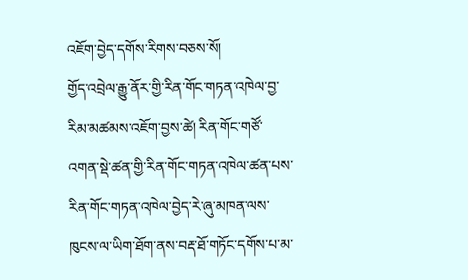འཇོག་བྱེད་དགོས་རིགས་བཅས་སོ།
གྱོད་འབྲེལ་རྒྱུ་ནོར་གྱི་རིན་གོང་གཏན་འཁེལ་བྱ་རིམ་མཚམས་འཇོག་བྱས་ཚེ། རིན་གོང་གཙོ་འགན་སྡེ་ཚན་གྱི་རིན་གོང་གཏན་འཁེལ་ཚན་པས་རིན་གོང་གཏན་འཁེལ་བྱེད་རེ་ཞུ་མཁན་ལས་ཁུངས་ལ་ཡིག་ཐོག་ནས་བརྡ་ཐོ་གཏོང་དགོས་པ་མ་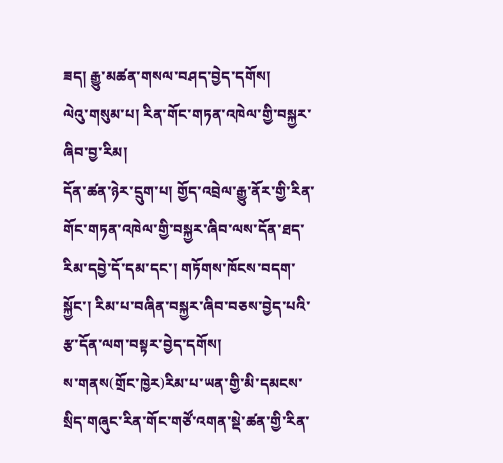ཟད། རྒྱུ་མཚན་གསལ་བཤད་བྱེད་དགོས།
ལེའུ་གསུམ་པ། རིན་གོང་གཏན་འཁེལ་གྱི་བསྐྱར་ཞིབ་བྱ་རིམ།
དོན་ཚན་ཉེར་དྲུག་པ། གྱོད་འབྲེལ་རྒྱུ་ནོར་གྱི་རིན་གོང་གཏན་འཁེལ་གྱི་བསྐྱར་ཞིབ་ལས་དོན་ཐད་རིམ་དབྱེ་དོ་དམ་དང་། གཏོགས་ཁོངས་བདག་སྐྱོང་། རིམ་པ་བཞིན་བསྐྱར་ཞིབ་བཅས་བྱེད་པའི་རྩ་དོན་ལག་བསྟར་བྱེད་དགོས།
ས་གནས(གྲོང་ཁྱེར)རིམ་པ་ཡན་གྱི་མི་དམངས་སྲིད་གཞུང་རིན་གོང་གཙོ་འགན་སྡེ་ཚན་གྱི་རིན་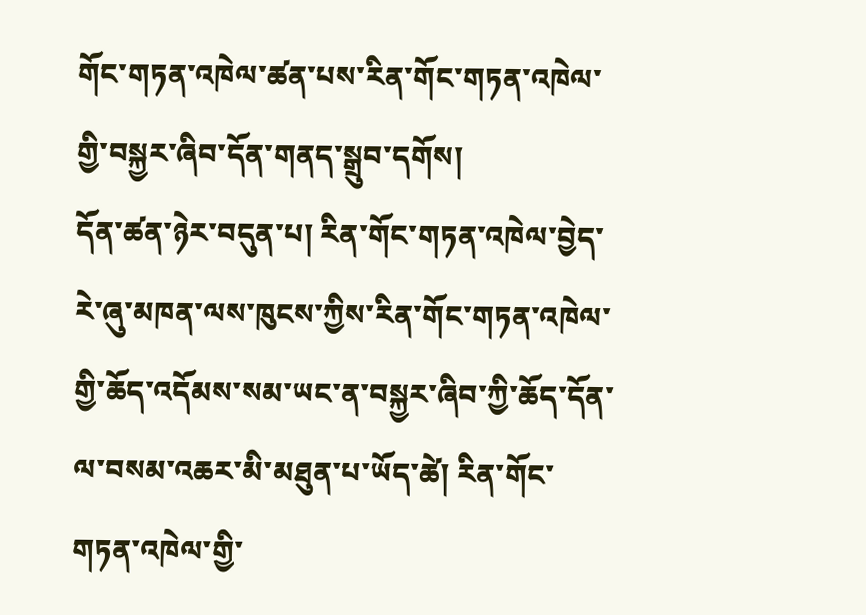གོང་གཏན་འཁེལ་ཚན་པས་རིན་གོང་གཏན་འཁེལ་གྱི་བསྐྱར་ཞིབ་དོན་གནད་སྒྲུབ་དགོས།
དོན་ཚན་ཉེར་བདུན་པ། རིན་གོང་གཏན་འཁེལ་བྱེད་རེ་ཞུ་མཁན་ལས་ཁུངས་ཀྱིས་རིན་གོང་གཏན་འཁེལ་གྱི་ཆོད་འདོམས་སམ་ཡང་ན་བསྐྱར་ཞིབ་ཀྱི་ཆོད་དོན་ལ་བསམ་འཆར་མི་མཐུན་པ་ཡོད་ཚེ། རིན་གོང་གཏན་འཁེལ་གྱི་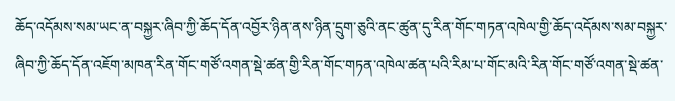ཆོད་འདོམས་སམ་ཡང་ན་བསྐྱར་ཞིབ་ཀྱི་ཆོད་དོན་འབྱོར་ཉིན་ནས་ཉིན་དྲུག་ཅུའི་ནང་ཚུན་དུ་རིན་གོང་གཏན་འཁེལ་གྱི་ཆོད་འདོམས་སམ་བསྐྱར་ཞིབ་ཀྱི་ཆོད་དོན་འཇོག་མཁན་རིན་གོང་གཙོ་འགན་སྡེ་ཚན་གྱི་རིན་གོང་གཏན་འཁེལ་ཚན་པའི་རིམ་པ་གོང་མའི་རིན་གོང་གཙོ་འགན་སྡེ་ཚན་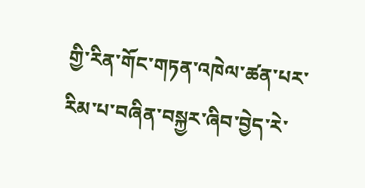གྱི་རིན་གོང་གཏན་འཁེལ་ཚན་པར་རིམ་པ་བཞིན་བསྐྱར་ཞིབ་བྱེད་རེ་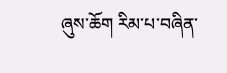ཞུས་ཆོག རིམ་པ་བཞིན་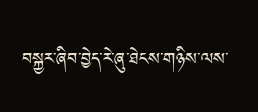བསྐྱར་ཞིབ་བྱེད་རེ་ཞུ་ཐེངས་གཉིས་ལས་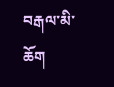བརྒལ་མི་ཆོག